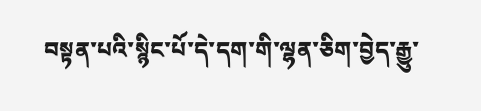བསྟན་པའི་སྙིང་པོ་དེ་དག་གི་ལྷན་ཅིག་བྱེད་རྒྱུ་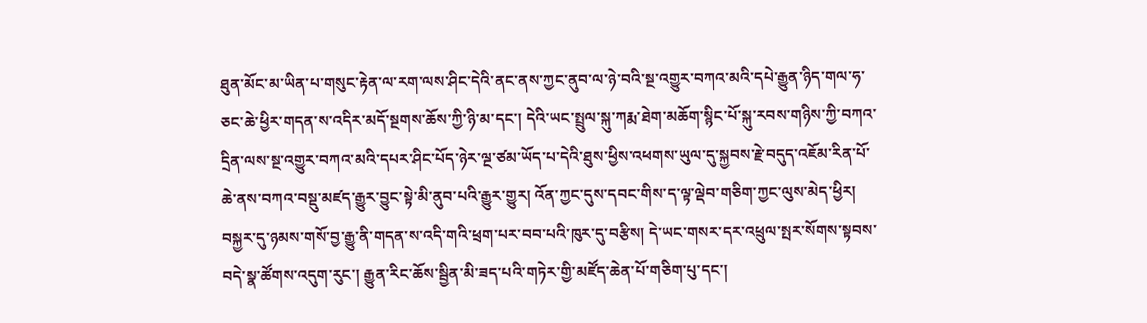ཐུན་མོང་མ་ཡིན་པ་གསུང་རྟེན་ལ་རག་ལས་ཤིང་དེའི་ནང་ནས་ཀྱང་ནུབ་ལ་ཉེ་བའི་སྔ་འགྱུར་བཀའ་མའི་དཔེ་རྒྱུན་ཉིད་གལ་ཧ་ཅང་ཆེ་ཕྱིར་གདན་ས་འདིར་མདོ་སྔགས་ཆོས་ཀྱི་ཉི་མ་དང་། དེའི་ཡང་སྤྲུལ་སྐུ་ཀརྨ་ཐེག་མཆོག་སྙིང་པོ་སྐུ་རབས་གཉིས་ཀྱི་བཀའ་དྲིན་ལས་སྔ་འགྱུར་བཀའ་མའི་དཔར་ཤིང་པོད་ཉེར་ལྔ་ཙམ་ཡོད་པ་དེའི་ཐུས་ཕྱིས་འཕགས་ཡུལ་དུ་སྐྱབས་རྗེ་བདུད་འཇོམ་རིན་པོ་ཆེ་ནས་བཀའ་བསྡུ་མཛད་རྒྱུར་བྱུང་སྟེ་མི་ནུབ་པའི་རྒྱུར་གྱུར། འོན་ཀྱང་དུས་དབང་གིས་ད་ལྟ་ལྡེབ་གཅིག་ཀྱང་ལུས་མེད་ཕྱིར། བསྐྱར་དུ་ཉམས་གསོ་བྱ་རྒྱུ་ནི་གདན་ས་འདི་གའི་ཕྲག་པར་བབ་པའི་ཁུར་དུ་བརྩིས། དེ་ཡང་གསར་དར་འཕྲུལ་སྤར་སོགས་སྟབས་བདེ་སྣ་ཚོགས་འདུག་རུང་། རྒྱུན་རིང་ཆོས་སྦྱིན་མི་ཟད་པའི་གཏེར་གྱི་མཛོད་ཆེན་པོ་གཅིག་པུ་དང་།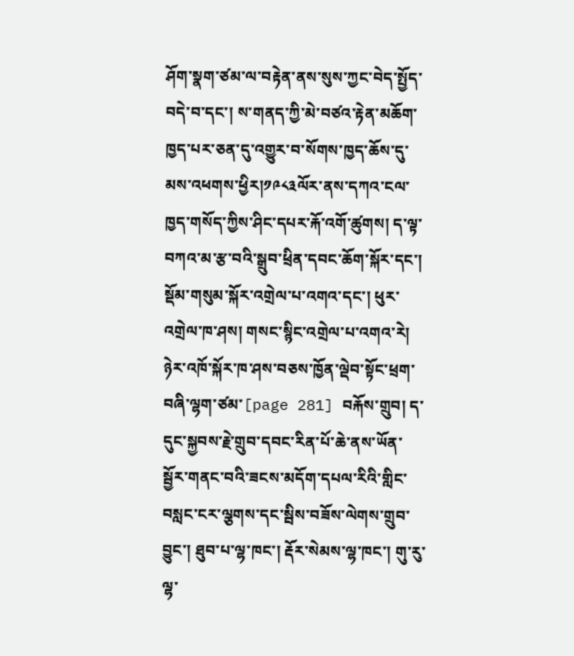ཤོག་སྣག་ཙམ་ལ་བརྟེན་ནས་སུས་ཀྱང་བེད་སྤྱོད་བདེ་བ་དང་། ས་གནད་ཀྱི་མེ་བཙའ་རྟེན་མཆོག་ཁྱད་པར་ཅན་དུ་འགྱུར་བ་སོགས་ཁྱད་ཆོས་དུ་མས་འཕགས་ཕྱིར།༡༩༨༣ལོར་ནས་དཀའ་ངལ་ཁྱད་གསོད་ཀྱིས་ཤིང་དཔར་རྐོ་འགོ་ཚུགས། ད་ལྟ་བཀའ་མ་རྩ་བའི་སྒྲུབ་ཕྲིན་དབང་ཆོག་སྐོར་དང་། སྡོམ་གསུམ་སྐོར་འགྲེལ་པ་འགའ་དང་། ཕུར་འགྲེལ་ཁ་ཤས། གསང་སྙིང་འགྲེལ་པ་འགའ་རེ། ཉེར་འཁོ་སྐོར་ཁ་ཤས་བཅས་ཁྱོན་ལྡེབ་སྟོང་ཕྲག་བཞི་ལྷག་ཙམ་[page 281] བརྐོས་གྲུབ། ད་དུང་སྐྱབས་རྗེ་གྲུབ་དབང་རིན་པོ་ཆེ་ནས་ཡོན་སྦྱོར་གནང་བའི་ཟངས་མདོག་དཔལ་རིའི་གླིང་བསླང་ངར་ལྕགས་དང་སྦིས་བཟོས་ལེགས་གྲུབ་བྱུང་། ཐུབ་པ་ལྷ་ཁང་། རྡོར་སེམས་ལྷ་ཁང་། གུ་རུ་ལྷ་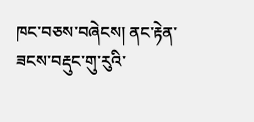ཁང་བཅས་བཞེངས། ནང་རྟེན་ཟངས་བརྡུང་གུ་རུའི་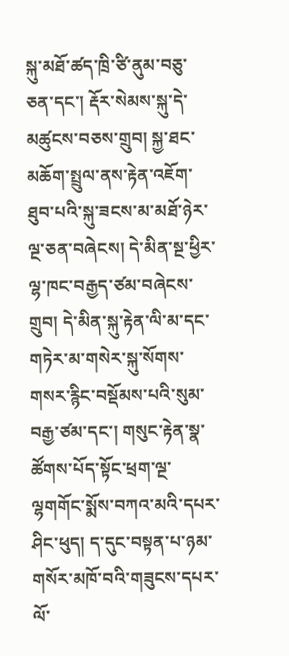སྐུ་མཐོ་ཚད་ཁྲི་ཙི་ནུམ་བཅུ་ཅན་དང་། རྡོར་སེམས་སྐུ་དེ་མཚུངས་བཅས་གྲུབ། སྐྱ་ཐང་མཆོག་སྤྲུལ་ནས་རྟེན་འཇོག་ཐུབ་པའི་སྐུ་ཟངས་མ་མཐོ་ཉེར་ལྔ་ཅན་བཞེངས། དེ་མིན་སྔ་ཕྱིར་ལྷ་ཁང་བརྒྱད་ཙམ་བཞེངས་གྲུབ། དེ་མིན་སྐུ་རྟེན་ལི་མ་དང་གཏེར་མ་གསེར་སྐུ་སོགས་གསར་རྙིང་བསྡོམས་པའི་སུམ་བརྒྱ་ཙམ་དང་། གསུང་རྟེན་སྣ་ཚོགས་པོད་སྟོང་ཕྲག་ལྔ་ལྷགགོང་སྨོས་བཀའ་མའི་དཔར་ཤིང་ཕུད། ད་དུང་བསྟན་པ་ཉམ་གསོར་མཁོ་བའི་གཟུངས་དཔར་ལོ་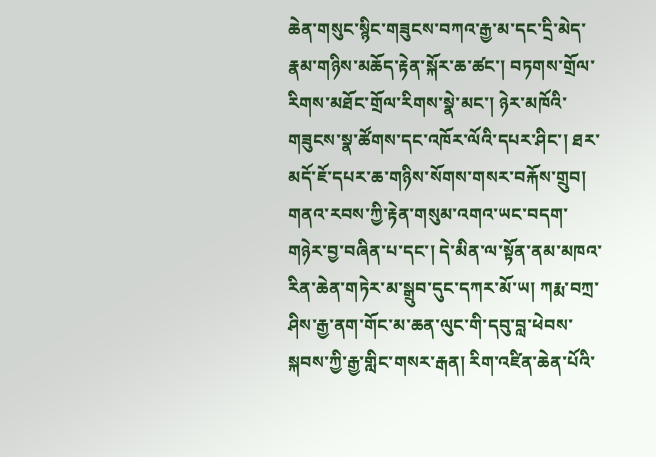ཆེན་གསུང་སྙིང་གཟུངས་བཀའ་རྒྱ་མ་དང་དྲི་མེད་རྣམ་གཉིས་མཆོད་རྟེན་སྐོར་ཆ་ཚང་། བཏགས་གྲོལ་རིགས་མཐོང་གྲོལ་རིགས་སྣེ་མང་། ཉེར་མཁོའི་གཟུངས་སྣ་ཚོགས་དང་འཁོར་ལོའི་དཔར་ཤིང་། ཐར་མདོ་ཇོ་དཔར་ཆ་གཉིས་སོགས་གསར་བརྐོས་གྲུབ།
གནའ་རབས་ཀྱི་རྟེན་གསུམ་འགའ་ཡང་བདག་གཉེར་བྱ་བཞིན་པ་དང་། དེ་མིན་ལ་སྟོན་ནམ་མཁའ་རིན་ཆེན་གཏེར་མ་སྒྲུབ་དུང་དཀར་མོ་ཡ། ཀརྨ་བཀྲ་ཤིས་རྒྱ་ནག་གོང་མ་ཆན་ལུང་གི་དབུ་བླ་ཕེབས་སྐབས་ཀྱི་རྒྱ་གླིང་གསར་རྒན། རིག་འཛིན་ཆེན་པོའི་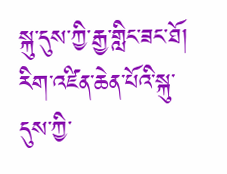སྐུ་དུས་ཀྱི་རྒྱ་གླིང་ཟང་ཐོ། རིག་འཛིན་ཆེན་པོའི་སྐུ་དུས་ཀྱི་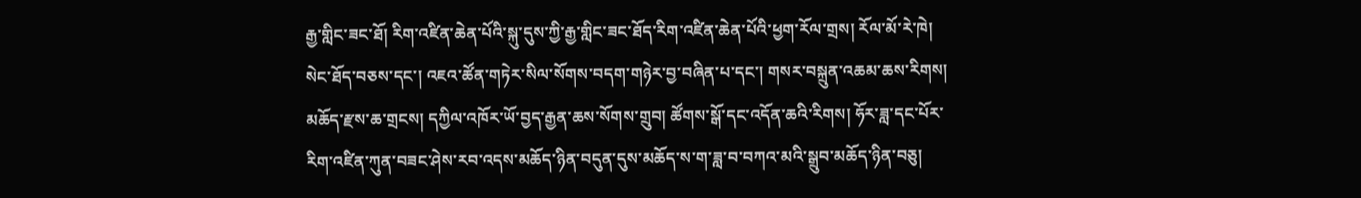རྒྱ་གླིང་ཟང་ཐོ། རིག་འཛིན་ཆེན་པོའི་སྐུ་དུས་ཀྱི་རྒྱ་གླིང་ཟང་ཐོད་རིག་འཛིན་ཆེན་པོའི་ཕྱག་རོལ་གྲས། རོལ་མོ་རེ་ཁེ། སེང་ཐོད་བཅས་དང་། འཇའ་ཚོན་གཏེར་སིལ་སོགས་བདག་གཉེར་བྱ་བཞིན་པ་དང་། གསར་བསྐྲུན་འཆམ་ཆས་རིགས། མཆོད་རྫས་ཆ་གྲངས། དཀྱིལ་འཁོར་ཡོ་བྱད་རྒྱན་ཆས་སོགས་གྲུབ། ཚོགས་སྒོ་དང་འདོན་ཆའི་རིགས། ཧོར་ཟླ་དང་པོར་རིག་འཛིན་ཀུན་བཟང་ཤེས་རབ་འདས་མཆོད་ཉིན་བདུན་དུས་མཆོད་ས་ག་ཟླ་བ་བཀའ་མའི་སྒྲུབ་མཆོད་ཉིན་བཅུ།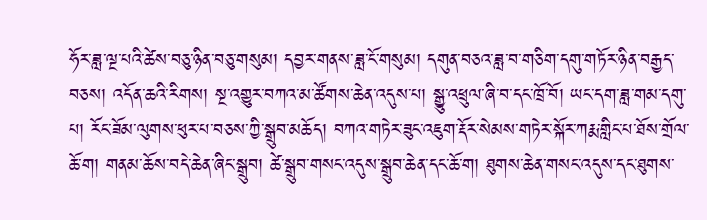ཧོར་ཟླ་ལྔ་པའི་ཚེས་བཅུ་ཉིན་བཅུ་གསུམ། དབྱར་གནས་ཟླ་ངོ་གསུམ། དགུན་བཅའ་ཟླ་བ་གཅིག་དགུ་གཏོར་ཉིན་བརྒྱད་བཅས། འདོན་ཆའི་རིགས། སྔ་འགྱུར་བཀའ་མ་ཚོགས་ཆེན་འདུས་པ། སྒྱུ་འཕྲུལ་ཞི་བ་དང་ཁྲོ་བོ། ཡང་དག་ཟླ་གམ་དགུ་པ། རོང་ཟོམ་ལུགས་ཕུར་པ་བཅས་ཀྱི་སྒྲུབ་མཆོད། བཀའ་གཏེར་ཟུང་འཇུག་རྡོར་སེམས་གཏེར་སྐོར་ཀརྨ་གླིང་པ་ཐོས་གྲོལ་ཆོ་ག། གནམ་ཆོས་བདེ་ཆེན་ཞིང་སྒྲུབ། ཚེ་སྒྲུབ་གསང་འདུས་སྒྲུབ་ཆེན་དང་ཆོ་ག། ཐུགས་ཆེན་གསང་འདུས་དང་ཐུགས་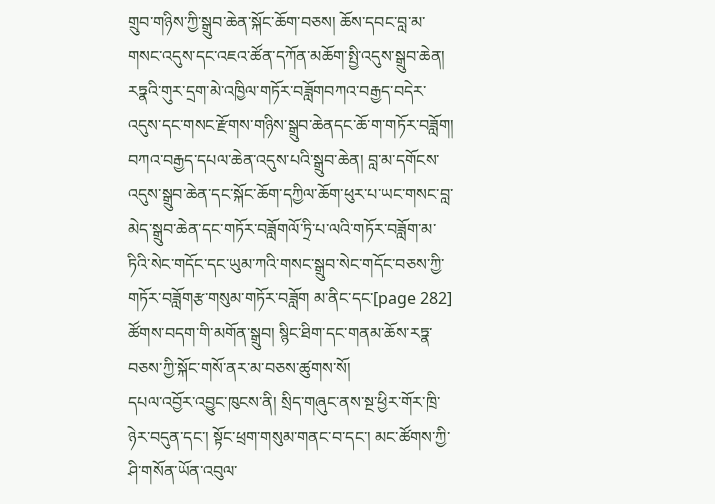གྲུབ་གཉིས་ཀྱི་སྒྲུབ་ཆེན་སྐོང་ཆོག་བཅས། ཆོས་དབང་བླ་མ་གསང་འདུས་དང་འཇའ་ཚོན་དཀོན་མཆོག་སྤྱི་འདུས་སྒྲུབ་ཆེན། རཏྣའི་གུར་དྲག་མེ་འཁྱིལ་གཏོར་བཟློགབཀའ་བརྒྱད་བདེར་འདུས་དང་གསང་རྫོགས་གཉིས་སྒྲུབ་ཆེནདང་ཆོ་ག་གཏོར་བཟློག། བཀའ་བརྒྱད་དཔལ་ཆེན་འདུས་པའི་སྒྲུབ་ཆེན། བླ་མ་དགོངས་འདུས་སྒྲུབ་ཆེན་དང་སྐོང་ཆོག་དཀྱིལ་ཆོག་ཕུར་པ་ཡང་གསང་བླ་མེད་སྒྲུབ་ཆེན་དང་གཏོར་བཟློགལོ་ཏྲི་པ་ལའི་གཏོར་བཟློག་མ་ཏིའི་སེང་གདོང་དང་ཡུམ་ཀའི་གསང་སྒྲུབ་སེང་གདོང་བཅས་ཀྱི་གཏོར་བཟློགརྩ་གསུམ་གཏོར་བཟློག མ་ནིང་དང་[page 282] ཚོགས་བདག་གི་མགོན་སྒྲུབ། སྙིང་ཐིག་དང་གནམ་ཆོས་རཏྣ་བཅས་ཀྱི་སྐོང་གསོ་ནར་མ་བཅས་ཚུགས་སོ།
དཔལ་འབྱོར་འབྱུང་ཁུངས་ནི། སྲིད་གཞུང་ནས་སྔ་ཕྱིར་གོར་ཁྲི་ཉེར་བདུན་དང་། སྟོང་ཕྲག་གསུམ་གནང་བ་དང་། མང་ཚོགས་ཀྱི་ཤི་གསོན་ཡོན་འབུལ་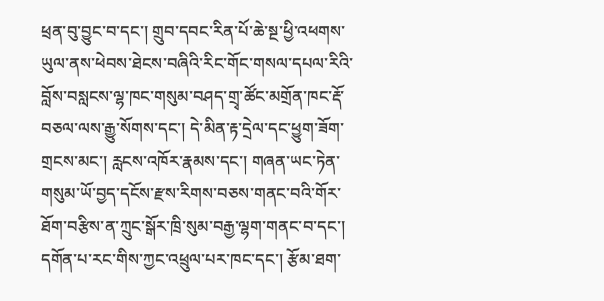ཕྲན་བུ་བྱུང་བ་དང་། གྲུབ་དབང་རིན་པོ་ཆེ་སྔ་ཕྱི་འཕགས་ཡུལ་ནས་ཕེབས་ཐེངས་བཞིའི་རིང་གོང་གསལ་དཔལ་རིའི་བློས་བསླངས་ལྷ་ཁང་གསུམ་བཤད་གྲྭ་ཚོང་མགྲོན་ཁང་རྡོ་བཅལ་ལས་རྒྱུ་སོགས་དང་། དེ་མིན་རྟ་དྲེལ་དང་ཕྱུག་ཟོག་གྲངས་མང་། རླངས་འཁོར་རྣམས་དང་། གཞན་ཡང་ཏེན་གསུམ་ཡོ་བྱད་དངོས་རྫས་རིགས་བཅས་གནང་བའི་གོར་ཐོག་བརྩིས་ན་ཀྲུང་སྒོར་ཁྲི་སུམ་བརྒྱ་ལྷག་གནང་བ་དང་། དགོན་པ་རང་གིས་ཀྱང་འཕྲུལ་པར་ཁང་དང་། རྩོམ་ཐག་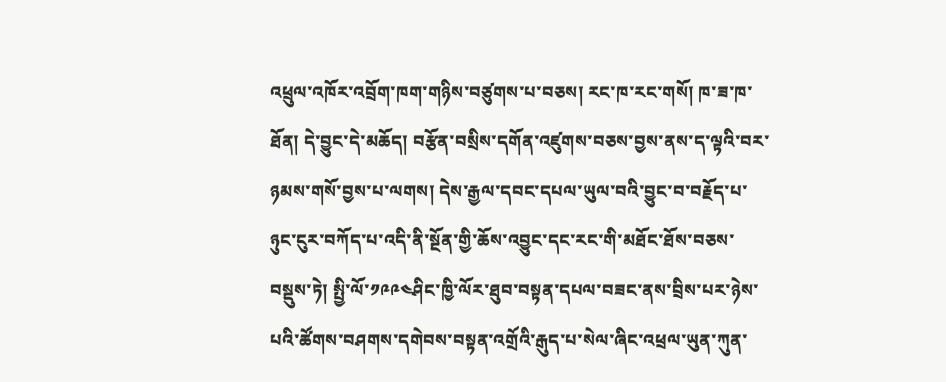འཕྲུལ་འཁོར་འབྲོག་ཁག་གཉིས་བཙུགས་པ་བཅས། རང་ཁ་རང་གསོ། ཁ་ཟ་ཁ་ཐོན། དེ་བྱུང་དེ་མཆོད། བརྩོན་བསྲིས་དགོན་འཛུགས་བཅས་བྱས་ནས་ད་ལྟའི་བར་ཉམས་གསོ་བྱས་པ་ལགས། དེས་རྒྱལ་དབང་དཔལ་ཡུལ་བའི་བྱུང་བ་བརྗོད་པ་ཉུང་ངུར་བཀོད་པ་འདི་ནི་སྔོན་གྱི་ཆོས་འབྱུང་དང་རང་གི་མཐོང་ཐོས་བཅས་བསྡུས་ཏེ། སྤྱི་ལོ་༡༩༩༤ཤིང་ཁྱི་ལོར་ཐུབ་བསྟན་དཔལ་བཟང་ནས་བྲིས་པར་ཉེས་པའི་ཚོགས་བཤགས་དགེབས་བསྟན་འགྲོའི་རྒུད་པ་སེལ་ཞིང་འཕྲལ་ཡུན་ཀུན་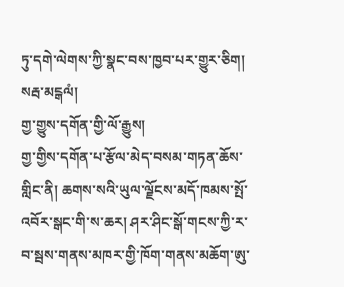ཏུ་དགེ་ལེགས་ཀྱི་སྣང་བས་ཁྱབ་པར་གྱུར་ཅིག། སརྦ་མངྒལཾ།
གྱ་གྱུས་དགོན་གྱི་ལོ་རྒྱུས།
གྱ་གྱིས་དགོན་པ་རྩོལ་མེད་བསམ་གཏན་ཆོས་གླིང་ནི། ཆགས་སའི་ཡུལ་ལྗོངས་མདོ་ཁམས་སྤོ་འབོར་སྒང་གི་ས་ཆར། ཤར་ཤིང་སྒོ་གངས་ཀྱི་ར་བ་སྦས་གནས་མཁར་གྱི་ཁོག་གནས་མཆོག་ཨུ་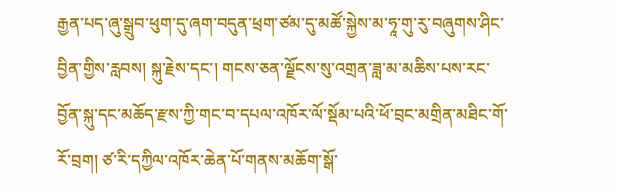རྒྱན་པད་ཞུ་སྒྲུབ་ཕུག་དུ་ཞག་བདུན་ཕྲག་ཙམ་དུ་མཚོ་སྐྱེས་མ་ཧཱ་གུ་རུ་བཞུགས་ཤིང་བྱིན་གྱིས་རླབས། སྐུ་རྗེས་དང་། གངས་ཅན་ལྗོངས་སུ་འགྲན་ཟླ་མ་མཆིས་པས་རང་བྱོན་སྐུ་དང་མཆོད་རྫས་ཀྱི་གང་བ་དཔལ་འཁོར་ལོ་སྡོམ་པའི་ཕོ་བྲང་མགྲིན་མཐིང་གོ་རོ་བྲག། ཙ་རི་དཀྱིལ་འཁོར་ཆེན་པོ་གནས་མཆོག་སྒོ་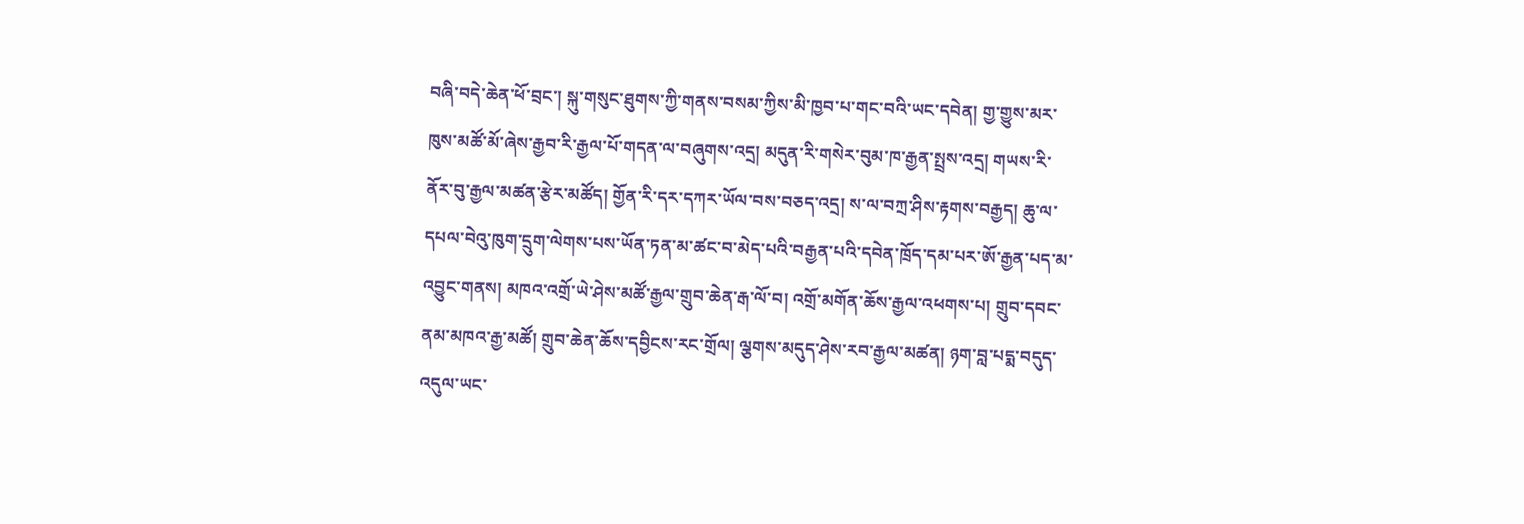བཞི་བདེ་ཆེན་ཕོ་བྲང་། སྐུ་གསུང་ཐུགས་ཀྱི་གནས་བསམ་ཀྱིས་མི་ཁྱབ་པ་གང་བའི་ཡང་དབེན། གྱ་གྱུས་མར་ཁུས་མཚོ་མོ་ཞེས་རྒྱབ་རི་རྒྱལ་པོ་གདན་ལ་བཞུགས་འདྲ། མདུན་རི་གསེར་བུམ་ཁ་རྒྱན་སྤྲས་འདྲ། གཡས་རི་ནོར་བུ་རྒྱལ་མཚན་རྩེར་མཚོད། གྱོན་རི་དར་དཀར་ཡོལ་བས་བཅད་འདྲ། ས་ལ་བཀྲ་ཤིས་རྟགས་བརྒྱད། ཆུ་ལ་དཔལ་བེའུ་ཁུག་དྲུག་ལེགས་པས་ཡོན་ཏན་མ་ཚང་བ་མེད་པའི་བརྒྱན་པའི་དབེན་ཁྲོད་དམ་པར་ཨོ་རྒྱན་པད་མ་འབྱུང་གནས། མཁའ་འགྲོ་ཡེ་ཤེས་མཚོ་རྒྱལ་གྲུབ་ཆེན་རྒ་ལོ་བ། འགྲོ་མགོན་ཆོས་རྒྱལ་འཕགས་པ། གྲུབ་དབང་ནམ་མཁའ་རྒྱ་མཚོ། གྲུབ་ཆེན་ཆོས་དབྱིངས་རང་གྲོལ། ལྕགས་མདུད་ཤེས་རབ་རྒྱལ་མཚན། ཉག་བླ་པདྨ་བདུད་འདུལ་ཡང་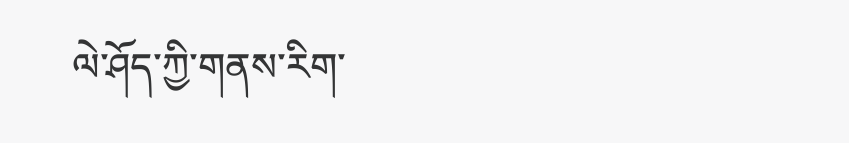ལེ་ཤོད་ཀྱི་གནས་རིག་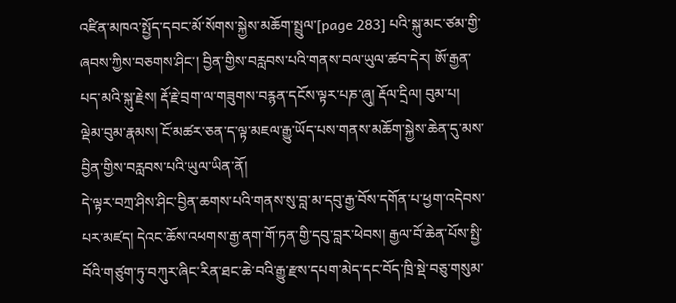འཛིན་མཁའ་སྤྱོད་དབང་མོ་སོགས་སྐྱེས་མཆོག་སྤྲུལ་[page 283] པའི་སྐུ་མང་ཙམ་གྱི་ཞབས་ཀྱིས་བཅགས་ཤིང་། བྱིན་གྱིས་བརླབས་པའི་གནས་བལ་ཡུལ་ཚབ་དེར། ཨོ་རྒྱན་པད་མའི་སྐུ་རྗེས། རྡོ་རྗེ་བྲག་ལ་གཟུགས་བརྙན་དངོས་ལྟར་པཎ་ཞུ། རྡོལ་དྲིལ། བུམ་པ། ལྡེམ་བུམ་རྣམས། ངོ་མཚར་ཅན་ད་ལྟ་མཇལ་རྒྱུ་ཡོད་པས་གནས་མཆོག་སྐྱེས་ཆེན་དུ་མས་བྱིན་གྱིས་བརླབས་པའི་ཡུལ་ཡིན་ནོ།
དེ་ལྟར་བཀྲ་ཤིས་ཤིང་བྱིན་ཆགས་པའི་གནས་སུ་བླ་མ་དབུ་རྒྱ་བོས་དགོན་པ་ཕྱག་འདེབས་པར་མཛད། དེའང་ཆོས་འཕགས་རྒྱ་ནག་གོ་ཏན་གྱི་དབུ་བླར་ཕེབས། རྒྱལ་བོ་ཆེན་པོས་སྤྱི་བོའི་གཙུག་ཏུ་བཀུར་ཞིང་རིན་ཐང་ཆེ་བའི་རྒྱུ་རྫས་དཔག་མེད་དང་བོད་ཁྲི་སྡེ་བཅུ་གསུམ་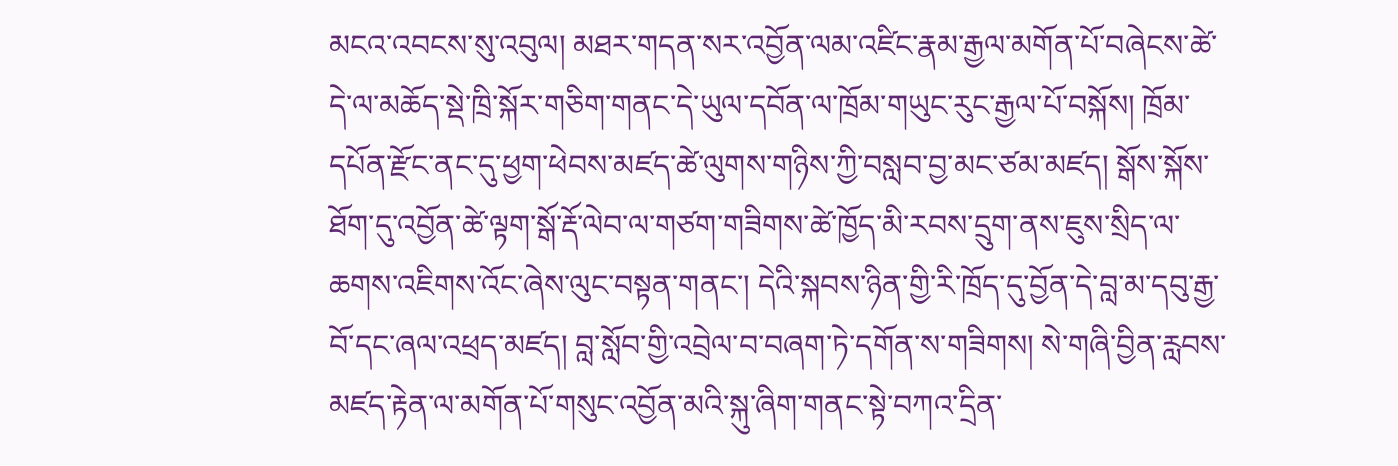མངའ་འབངས་སུ་འབུལ། མཐར་གདན་སར་འབྱོན་ལམ་འཛིང་རྣམ་རྒྱལ་མགོན་པོ་བཞེངས་ཚེ་དེ་ལ་མཆོད་སྡེ་ཁྲི་སྐོར་གཅིག་གནང་དེ་ཡུལ་དབོན་ལ་ཁྲོམ་གཡུང་རུང་རྒྱལ་པོ་བསྐོས། ཁྲོམ་དཔོན་རྫོང་ནང་དུ་ཕྱག་ཕེབས་མཛད་ཚེ་ལུགས་གཉིས་ཀྱི་བསླབ་བྱ་མང་ཙམ་མཛད། སྒོས་སྐོས་ཐོག་དུ་འབྱོན་ཚེ་ལྟག་སྒོ་རྡོ་ལེབ་ལ་གཙག་གཟིགས་ཚེ་ཁྱོད་མི་རབས་དྲུག་ནས་ཇུས་སྲིད་ལ་ཆགས་འཇིགས་འོང་ཞེས་ལུང་བསྟན་གནང་། དེའི་སྐབས་ཉིན་གྱི་རི་ཁྲོད་དུ་བྱོན་དེ་བླ་མ་དབུ་རྒྱ་བོ་དང་ཞལ་འཕྲད་མཛད། བླ་སློབ་གྱི་འབྲེལ་བ་བཞག་ཏེ་དགོན་ས་གཟིགས། སེ་གཞི་བྱིན་རླབས་མཛད་རྟེན་ལ་མགོན་པོ་གསུང་འབྱོན་མའི་སྐུ་ཞིག་གནང་སྟེ་བཀའ་དྲིན་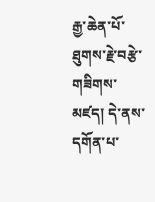རྒྱ་ཆེན་པོ་ཐུགས་རྗེ་བརྩེ་གཟིགས་མཛད། དེ་ནས་དགོན་པ་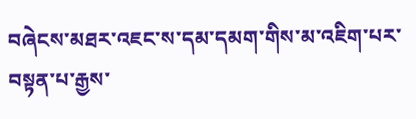བཞེངས་མཐར་འཇང་ས་དམ་དམག་གིས་མ་འཇིག་པར་བསྟན་པ་རྒྱས་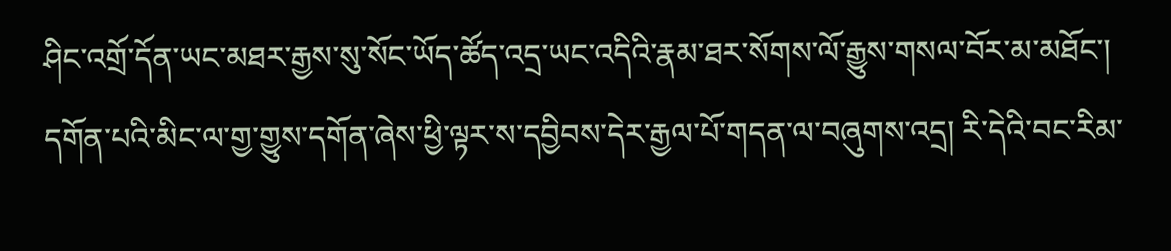ཤིང་འགྲོ་དོན་ཡང་མཐར་རྒྱས་སུ་སོང་ཡོད་ཚོད་འདྲ་ཡང་འདིའི་རྣམ་ཐར་སོགས་ལོ་རྒྱུས་གསལ་བོར་མ་མཐོང་།
དགོན་པའི་མིང་ལ་གྱ་གྱུས་དགོན་ཞེས་ཕྱི་ལྟར་ས་དབྱིབས་དེར་རྒྱལ་པོ་གདན་ལ་བཞུགས་འདྲ། རི་དེའི་བང་རིམ་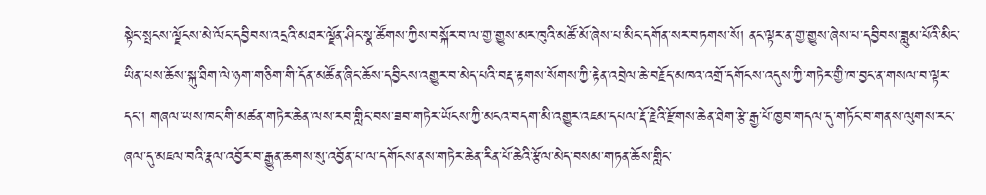སྟེང་སྤངས་ལྗོངས་མེ་ལོང་དབྱིབས་འདྲའི་མཐར་ལྗོན་ཤིང་སྣ་ཚོགས་ཀྱིས་བསྐོར་བ་ལ་གྱ་གྱུས་མར་ཁུའི་མཚོ་མོ་ཞེས་པ་མིང་དགོན་སར་བཏགས་སོ། ནང་ལྟར་ན་གྱ་གྱུས་ཞེས་པ་དབྱིབས་ཟླུམ་པོའི་མིང་ཡིན་པས་ཆོས་སྐུ་ཐིག་ལེ་ཉག་གཅིག་གི་དོན་མཚོན་ཞིང་ཆོས་དབྱིངས་འགྱུར་བ་མེད་པའི་བརྡ་རྟགས་སོགས་ཀྱི་རྟེན་འབྲེལ་ཆེ་བརྗོད་མཁའ་འགྲོ་དགོངས་འདུས་ཀྱི་གཏེར་གྱི་ཁ་བྱང་ན་གསལ་བ་ལྟར་དང་། གཞལ་ཡས་ཁང་གི་མཚན་གཏེར་ཆེན་ལས་རབ་གླིང་བས་ཟབ་གཏེར་ཡོངས་ཀྱི་མངའ་བདག་མི་འགྱུར་འཇམ་དཔལ་རྡོ་རྗེའི་རྫོགས་ཆེན་ཐེག་རྩེ་རྒྱ་པོ་ཁྱབ་གདལ་དུ་གཏོང་བ་གནས་ལུགས་རང་ཞལ་དུ་མཇལ་བའི་རྣལ་འབྱོར་བ་རྒྱུན་ཆགས་སུ་འབྱོན་པ་ལ་དགོངས་ནས་གཏེར་ཆེན་རིན་པོ་ཆེའི་རྩོལ་མེད་བསམ་གཏན་ཆོས་གླིང་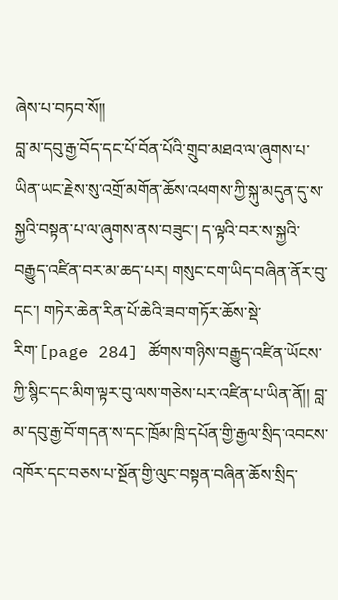ཞེས་པ་བཏབ་སོ།།
བླ་མ་དབུ་རྒྱ་བོད་དང་པོ་བོན་པོའི་གྲུབ་མཐའ་ལ་ཞུགས་པ་ཡིན་ཡང་རྗེས་སུ་འགྲོ་མགོན་ཆོས་འཕགས་ཀྱི་སྐུ་མདུན་དུ་ས་སྐྱའི་བསྟན་པ་ལ་ཞུགས་ནས་བཟུང་། ད་ལྟའི་བར་ས་སྐྱའི་བརྒྱུད་འཛིན་བར་མ་ཆད་པར། གསུང་ངག་ཡིད་བཞིན་ནོར་བུ་དང་། གཏེར་ཆེན་རིན་པོ་ཆེའི་ཟབ་གཏོར་ཆོས་སྡེ་རིག་[page 284] ཚོགས་གཉིས་བརྒྱུད་འཛིན་ཡོངས་ཀྱི་སྙིང་དང་མིག་ལྟར་བུ་ལས་གཅེས་པར་འཛིན་པ་ཡིན་ནོ།། བླ་མ་དབུ་རྒྱ་བོ་གདན་ས་དང་ཁྲོམ་ཁྲི་དཔོན་གྱི་རྒྱལ་སྲིད་འབངས་འཁོར་དང་བཅས་པ་སྔོན་གྱི་ལུང་བསྟན་བཞིན་ཆོས་སྲིད་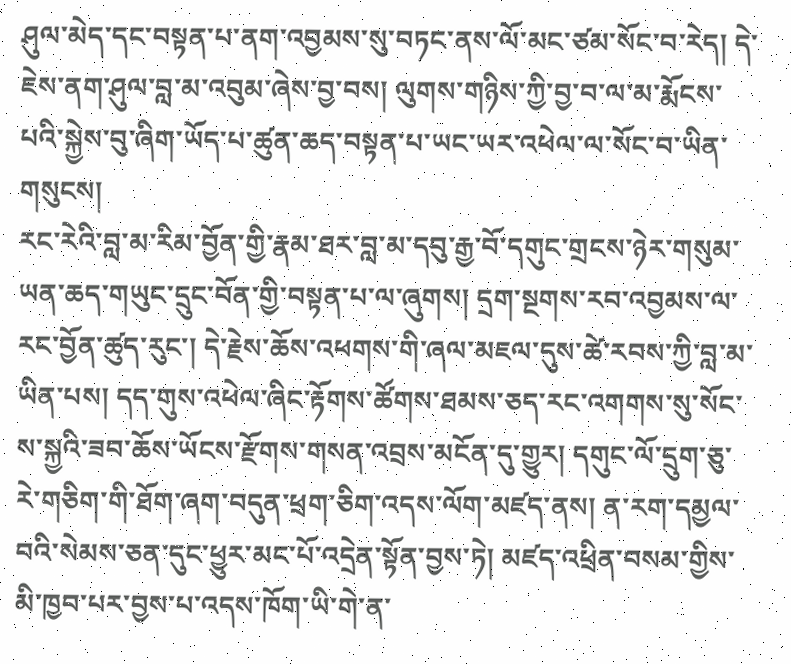ཤུལ་མེད་དང་བསྟན་པ་ནག་འབྱམས་སུ་བཏང་ནས་ལོ་མང་ཙམ་སོང་བ་རེད། དེ་ཇེས་ནག་ཤུལ་བླ་མ་འབུམ་ཞེས་བྱ་བས། ལུགས་གཉིས་ཀྱི་བྱ་བ་ལ་མ་རྨོངས་པའི་སྐྱེས་བུ་ཞིག་ཡོད་པ་ཚུན་ཆད་བསྟན་པ་ཡང་ཡར་འཕེལ་ལ་སོང་བ་ཡིན་གསུངས།
རང་རེའི་བླ་མ་རིམ་བྱོན་གྱི་རྣམ་ཐར་བླ་མ་དབུ་རྒྱ་བོ་དགུང་གྲངས་ཉེར་གསུམ་ཡན་ཆད་གཡུང་དྲུང་བོན་གྱི་བསྟན་པ་ལ་ཞུགས། དྲག་སྔགས་རབ་འབྱམས་ལ་རང་བྱོན་ཚུད་རུང་། དེ་རྗེས་ཆོས་འཕགས་གི་ཞལ་མཇལ་དུས་ཚེ་རབས་ཀྱི་བླ་མ་ཡིན་པས། དད་གུས་འཕེལ་ཞིང་རྟོགས་ཚོགས་ཐམས་ཅད་རང་འགགས་སུ་སོང་ས་སྐྱའི་ཟབ་ཆོས་ཡོངས་རྫོགས་གསན་འབྲས་མངོན་དུ་གྱུར། དགུང་ལོ་དྲུག་ཅུ་རེ་གཅིག་གི་ཐོག་ཞག་བདུན་ཕྲག་ཅིག་འདས་ལོག་མཛད་ནས། ན་རག་དམྱལ་བའི་སེམས་ཅན་དུང་ཕྱུར་མང་པོ་འདྲེན་སྟོན་བྱས་ཏེ། མཛད་འཕྲིན་བསམ་གྱིས་མི་ཁྱབ་པར་བྱས་པ་འདས་ཁོག་ཡི་གེ་ན་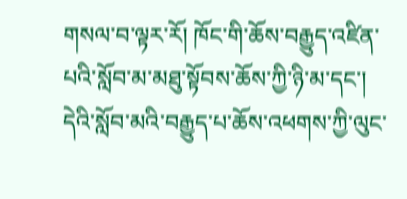གསལ་བ་ལྟར་རོ། ཁོང་གི་ཆོས་བརྒྱུད་འཛིན་པའི་སློབ་མ་མཐུ་སྟོབས་ཆོས་ཀྱི་ཉི་མ་དང་། དེའི་སློབ་མའི་བརྒྱུད་པ་ཆོས་འཕགས་ཀྱི་ལུང་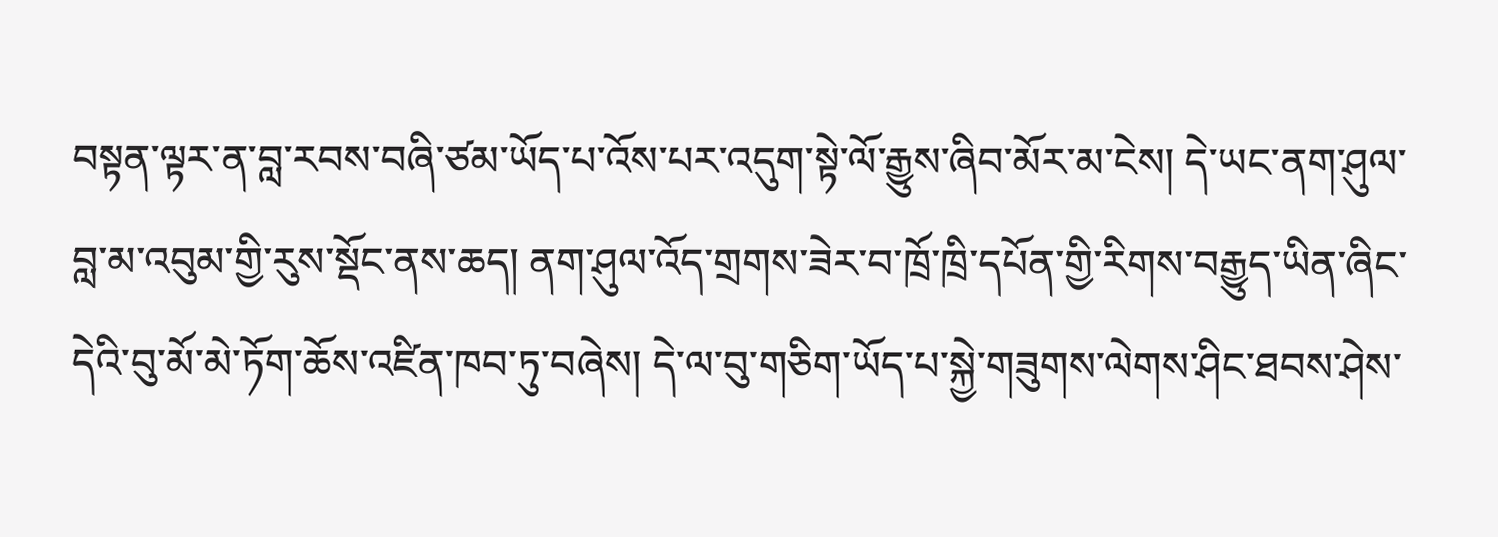བསྟན་ལྟར་ན་བླ་རབས་བཞི་ཙམ་ཡོད་པ་འོས་པར་འདུག་སྟེ་ལོ་རྒྱུས་ཞིབ་མོར་མ་ངེས། དེ་ཡང་ནག་ཤུལ་བླ་མ་འབུམ་གྱི་རུས་སྡོང་ནས་ཆད། ནག་ཤུལ་འོད་གྲགས་ཟེར་བ་ཁྲོ་ཁྲི་དཔོན་གྱི་རིགས་བརྒྱུད་ཡིན་ཞིང་དེའི་བུ་མོ་མེ་ཏོག་ཆོས་འཛིན་ཁབ་ཏུ་བཞེས། དེ་ལ་བུ་གཅིག་ཡོད་པ་སྐྱེ་གཟུགས་ལེགས་ཤིང་ཐབས་ཤེས་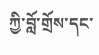ཀྱི་བློ་གྲོས་དང་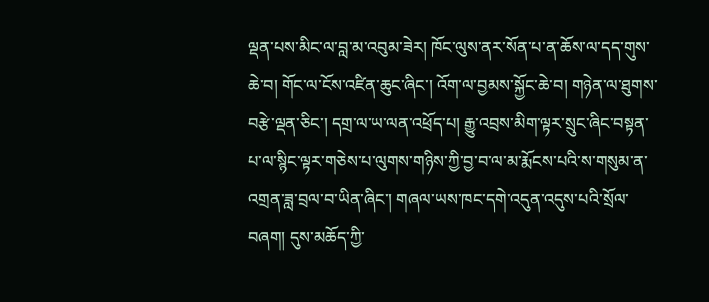ལྡན་པས་མིང་ལ་བླ་མ་འབུམ་ཟེར། ཁོང་ལུས་ནར་སོན་པ་ན་ཆོས་ལ་དད་གུས་ཆེ་བ། གོང་ལ་ངོས་འཛིན་ཆུང་ཞིང་། འོག་ལ་བྱམས་སྐྱོང་ཆེ་བ། གཉེན་ལ་ཐུགས་བརྩེ་ལྡན་ཅིང་། དགྲ་ལ་ཡ་ལན་འཕྲོད་པ། རྒྱུ་འབྲས་མིག་ལྟར་སྲུང་ཞིང་བསྟན་པ་ལ་སྙིང་ལྟར་གཅེས་པ་ལུགས་གཉིས་ཀྱི་བྱ་བ་ལ་མ་རྨོངས་པའི་ས་གསུམ་ན་འགྲན་ཟླ་བྲལ་བ་ཡིན་ཞིང་། གཞལ་ཡས་ཁང་དགེ་འདུན་འདུས་པའི་སྲོལ་བཞག། དུས་མཆོད་ཀྱི་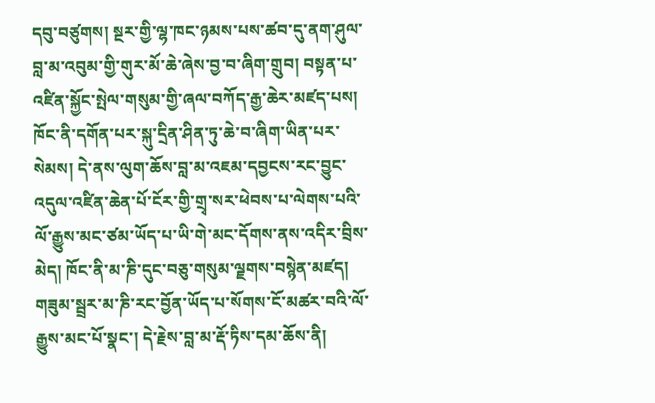དབུ་བཙུགས། སྔར་གྱི་ལྷ་ཁང་ཉམས་པས་ཚབ་དུ་ནག་ཤུལ་བླ་མ་འབུམ་གྱི་གུར་མོ་ཆེ་ཞེས་བྱ་བ་ཞིག་གྲུབ། བསྟན་པ་འཛིན་སྐྱོང་སྤེལ་གསུམ་གྱི་ཞལ་བཀོད་རྒྱ་ཆེར་མཛད་པས། ཁོང་ནི་དགོན་པར་སྐུ་དྲིན་ཤིན་ཏུ་ཆེ་བ་ཞིག་ཡིན་པར་སེམས། དེ་ནས་ལུག་ཆོས་བླ་མ་འཇམ་དབྱངས་རང་བྱུང་འདུལ་འཛིན་ཆེན་པོ་ངོར་གྱི་གྲྭ་སར་ཕེབས་པ་ལེགས་པའི་ལོ་རྒྱུས་མང་ཙམ་ཡོད་པ་ཡི་གེ་མང་དོགས་ནས་འདིར་བྲིས་མེད། ཁོང་ནི་མ་ཎི་དུང་བཅུ་གསུམ་ལྗགས་བསྙེན་མཛད། གཟུམ་སྦྲར་མ་ཎི་རང་བྱོན་ཡོད་པ་སོགས་ངོ་མཚར་བའི་ལོ་རྒྱུས་མང་པོ་སྣང་། དེ་རྗེས་བླ་མ་རྡོ་ཏིས་དམ་ཆོས་ནི།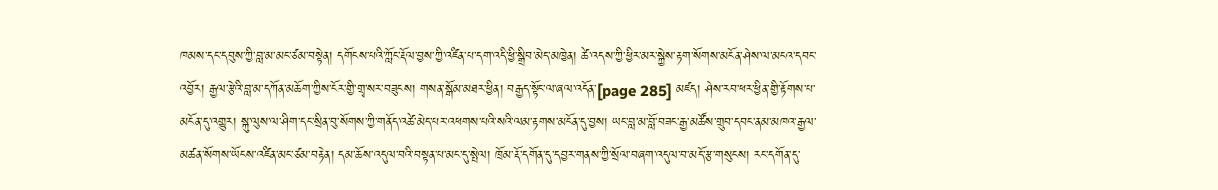ཁམས་དང་དབུས་ཀྱི་བླ་མ་མང་ཙམ་བསྟེན། དགོངས་པའི་ཀློང་རྡོལ་བྱས་ཀྱི་འཛིན་པ་དག་འདི་ཕྱི་སྒྲིབ་མེད་མཁྱེན། ཚེ་འདས་ཀྱི་ཕྱིར་མར་སྐྱེས་རྟག་སོགས་མངོན་ཤེས་ལ་མངའ་དབང་འབྱོར། རྒྱལ་རྩེའི་བླ་མ་དཀོན་མཆོག་ཀྱིས་ངོར་གྱི་གྲྭ་སར་བཟུངས། གསན་སྒོམ་མཐར་ཕྱིན། བརྒྱད་སྟོང་ལ་ཞལ་འདོན་[page 285] མཛད། ཤེས་རབ་ཕར་ཕྱིན་གྱི་རྟོགས་པ་མངོན་དུ་འགྱུར། སྐུ་ལུས་ལ་ཤིག་དང་སྲིན་བུ་སོགས་ཀྱི་གནོད་འཚེ་མེད་པར་འཕགས་པའི་སའི་ལམ་རྟགས་མངོན་དུ་བྱས། ཡང་བླ་མ་བློ་བཟང་རྒྱ་མཚོས་གྲུབ་དབང་ནམ་མཁའ་རྒྱལ་མཚན་སོགས་ཡོངས་འཛིན་མང་ཙམ་བརྟེན། དམ་ཆོས་འདུལ་བའི་བསྟན་པ་མང་དུ་སྤེལ། ཁྲོམ་རྡོ་དགོན་དུ་དབྱར་གནས་ཀྱི་སྲོལ་བཞག་འདུལ་བ་མདོ་རྩ་གསུངས། རང་དགོན་དུ་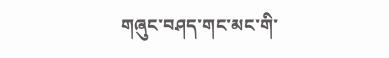གཞུང་བཤད་གང་མང་གི་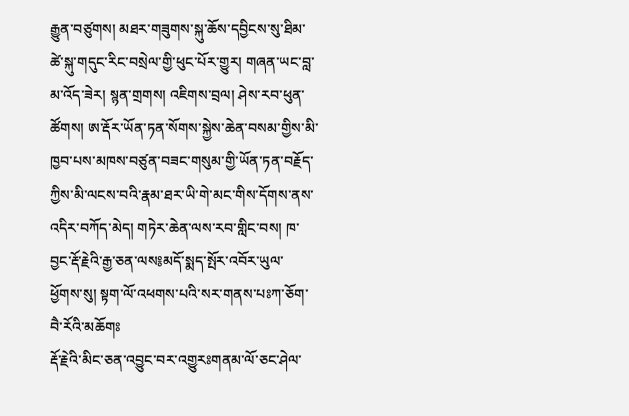རྒྱུན་བཙུགས། མཐར་གཟུགས་སྐུ་ཆོས་དབྱིངས་སུ་ཐིམ་ཚེ་སྐུ་གདུང་རིང་བསྲེལ་གྱི་ཕུང་པོར་གྱུར། གཞན་ཡང་བླ་མ་འོད་ཟེར། སྙན་གྲགས། འཇིགས་བྲལ། ཤེས་རབ་ཕུན་ཚོགས། ཨ་རྡོར་ཡོན་ཏན་སོགས་སྐྱེས་ཆེན་བསམ་གྱིས་མི་ཁྱབ་པས་མཁས་བཙུན་བཟང་གསུམ་གྱི་ཡོན་ཏན་བརྗོད་ཀྱིས་མི་ལངས་བའི་རྣམ་ཐར་ཡི་གེ་མང་གིས་དོགས་ནས་འདིར་བཀོད་མེད། གཏེར་ཆེན་ལས་རབ་གླིང་བས། ཁ་བྱང་རྡོ་རྗེའི་རྒྱ་ཅན་ལས༔མདོ་སྨད་སྤོར་འབོར་ཡུལ་ཕྱོགས་སུ། སྟག་ལོ་འཕགས་པའི་སར་གནས་པཿཀ་ཅོག་བཻ་རོའི་མཆོགཿ
རྡོ་རྗེའི་མིང་ཅན་འབྱུང་བར་འགྱུརཿགནམ་ལོ་ཅང་ཤེལ་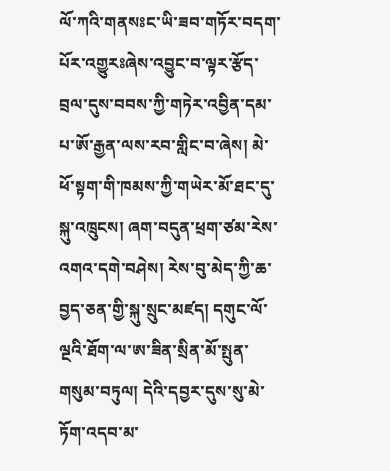ལོ་ཀའི་གནསཿང་ཡི་ཟབ་གཏོར་བདག་པོར་འགྱུརཿཞེས་འབྱུང་བ་ལྟར་རྩོད་བྲལ་དུས་བབས་ཀྱི་གཏེར་འབྱིན་དམ་པ་ཨོ་རྒྱན་ལས་རབ་གླིང་བ་ཞེས། མེ་ཕོ་སྟག་གི་ཁམས་ཀྱི་གཡེར་མོ་ཐང་དུ་སྐུ་འཁྲུངས། ཞག་བདུན་ཕྲག་ཙམ་རེས་འགའ་དགེ་བཤེས། རེས་བུ་མེད་ཀྱི་ཆ་བྱད་ཅན་གྱི་སྐུ་སྲུང་མཛད། དགུང་ལོ་ལྔའི་ཐོག་ལ་ཨ་ཟིན་སྲིན་མོ་སྤུན་གསུམ་བཏུལ། དེའི་དབྱར་དུས་སུ་མེ་ཏོག་འདབ་མ་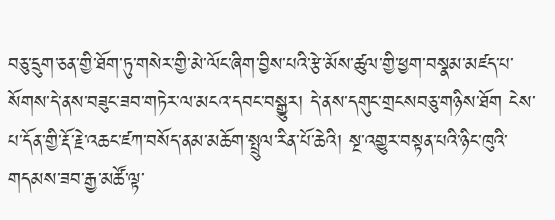བཅུ་དྲུག་ཅན་གྱི་ཐོག་ཏུ་གསེར་གྱི་མེ་ལོང་ཞིག་བྱིས་པའི་རྩེ་མོས་ཚུལ་གྱི་ཕྱག་བསྣམ་མཛད་པ་སོགས་དེ་ནས་བཟུང་ཟབ་གཏེར་ལ་མངའ་དབང་བསྒྱུར། དེ་ནས་དགུང་གྲངསབཅུ་གཉིས་ཐོག ངེས་པ་དོན་གྱི་རྡོ་རྗེ་འཆང་ཛཀ་བསོད་ནམ་མཆོག་སྤྲུལ་རིན་པོ་ཆེའི། སྔ་འགྱུར་བསྟན་པའི་ཉིང་ཁུའི་གདམས་ཟབ་རྒྱ་མཚོ་ལྟ་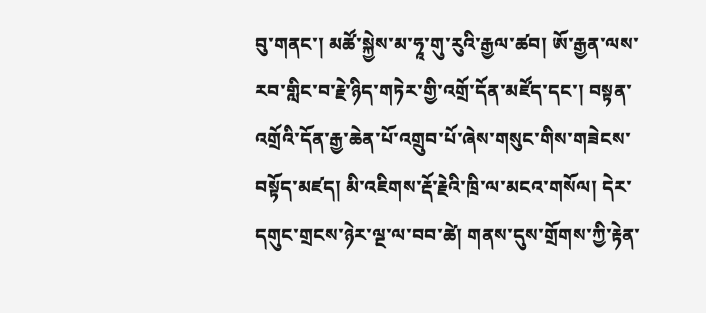བུ་གནང་། མཚོ་སྐྱེས་མ་ཧཱ་གུ་རུའི་རྒྱལ་ཚབ། ཨོ་རྒྱན་ལས་རབ་གླིང་བ་རྗེ་ཉིད་གཏེར་གྱི་འགྲོ་དོན་མཛོད་དང་། བསྟན་འགྲོའི་དོན་རྒྱ་ཆེན་པོ་འགྲུབ་པོ་ཞེས་གསུང་གིས་གཟེངས་བསྟོད་མཛད། མི་འཇིགས་རྡོ་རྗེའི་ཁྲི་ལ་མངའ་གསོལ། དེར་དགུང་གྲངས་ཉེར་ལྔ་ལ་བབ་ཚེ། གནས་དུས་གྲོགས་ཀྱི་རྟེན་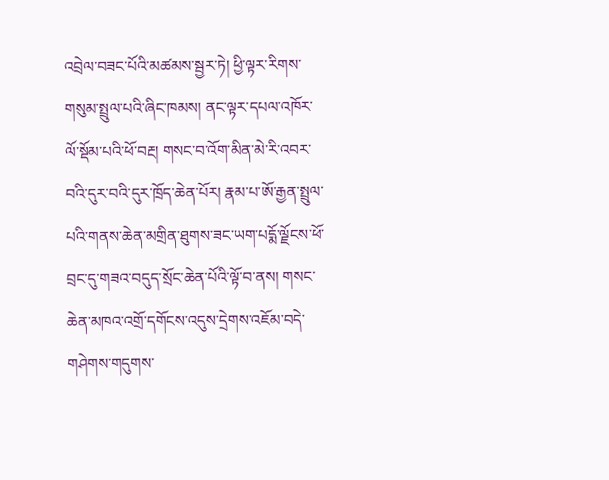འབྲེལ་བཟང་པོའི་མཚམས་སྦྱར་ཏེ། ཕྱི་ལྟར་རིགས་གསུམ་སྤྲུལ་པའི་ཞིང་ཁམས། ནང་ལྟར་དཔལ་འཁོར་ལོ་སྡོམ་པའི་ཕོ་བརྔ། གསང་བ་འོག་མིན་མེ་རི་འབར་བའི་དུར་བའི་དུར་ཁྲོད་ཆེན་པོར། རྣམ་པ་ཨོ་རྒྱན་སྤྲུལ་པའི་གནས་ཆེན་མགྲིན་ཐུགས་ཟང་ཡག་པདྨོ་ལྗོངས་ཕོ་བྲང་དུ་གཟའ་བདུད་སྲོང་ཆེན་པོའི་ལྟོ་བ་ནས། གསང་ཆེན་མཁའ་འགྲོ་དགོངས་འདུས་དྲེགས་འཇོམ་བདེ་གཤེགས་གདུགས་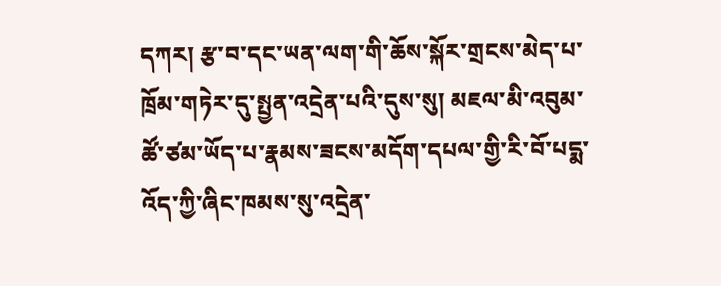དཀར། རྩ་བ་དང་ཡན་ལག་གི་ཆོས་སྐོར་གྲངས་མེད་པ་ཁྲོམ་གཏེར་དུ་སྤྱན་འདྲེན་པའི་དུས་སུ། མཇལ་མི་འབུམ་ཚོ་ཙམ་ཡོད་པ་རྣམས་ཟངས་མདོག་དཔལ་གྱི་རི་བོ་པདྨ་འོད་ཀྱི་ཞིང་ཁམས་སུ་འདྲེན་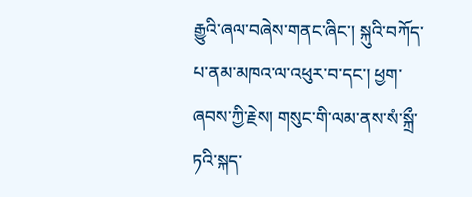རྒྱུའི་ཞལ་བཞེས་གནང་ཞིང་། སྐུའི་བཀོད་པ་ནམ་མཁའ་ལ་འཕུར་བ་དང་། ཕྱག་ཞབས་ཀྱི་རྗེས། གསུང་གི་ལམ་ནས་སཾ་སྐྲྀ་ཏའི་སྐད་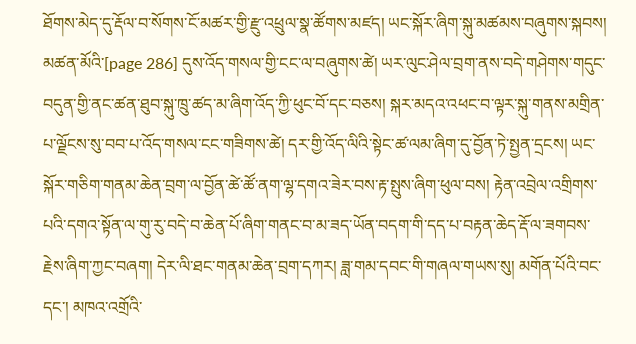ཐོགས་མེད་དུ་རྡོལ་བ་སོགས་ངོ་མཚར་གྱི་རྫུ་འཕྲུལ་སྣ་ཚོགས་མཛད། ཡང་སྐོར་ཞིག་སྐུ་མཚམས་བཞུགས་སྐབས། མཚན་མོའི་[page 286] དུས་འོད་གསལ་གྱི་ངང་ལ་བཞུགས་ཚེ། ཡར་ལུང་ཤེལ་བྲག་ནས་བདེ་གཤེགས་གདུང་བདུན་གྱི་ནང་ཚན་ཐུབ་སྐུ་ཁྲུ་ཚད་མ་ཞིག་འོད་ཀྱི་ཕུང་བོ་དང་བཅས། སྐར་མདའ་འཕང་བ་ལྟར་སྐུ་གནས་མགྲིན་པ་ལྗོངས་སུ་བབ་པ་འོད་གསལ་ངང་གཟིགས་ཚེ། དར་གྱི་འོད་ལིའི་སྟེང་ཚ་ལམ་ཞིག་དུ་བྱོན་ཏེ་སྤྱན་དྲངས། ཡང་སྐོར་གཅིག་གནམ་ཆེན་བྲག་ལ་བྱོན་ཚེ་ཚོ་ནག་ལྷ་དགའ་ཟེར་བས་རྟ་སྤུས་ཞིག་ཕུལ་བས། རྟེན་འབྲེལ་འགྲིགས་པའི་དགའ་སྟོན་ལ་གུ་རུ་བདེ་བ་ཆེན་པོ་ཞིག་གནང་བ་མ་ཟད་ཡོན་བདག་གི་དད་པ་བརྟན་ཆེད་རྡོ་ལ་ཟགབས་རྗེས་ཞིག་ཀྱང་བཞག། དེར་ལི་ཐང་གནམ་ཆེན་བྲག་དཀར། ཟླ་གམ་དབང་གི་གཞལ་གཡས་སུ། མགོན་པོའི་བང་དང་། མཁའ་འགྲོའི་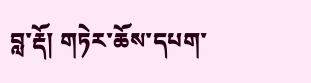བླ་རྡོ། གཏེར་ཆོས་དཔག་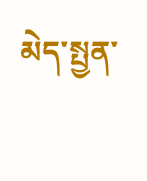མེད་སྤྱན་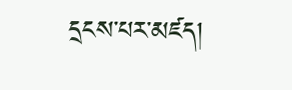དྲངས་པར་མཛད།